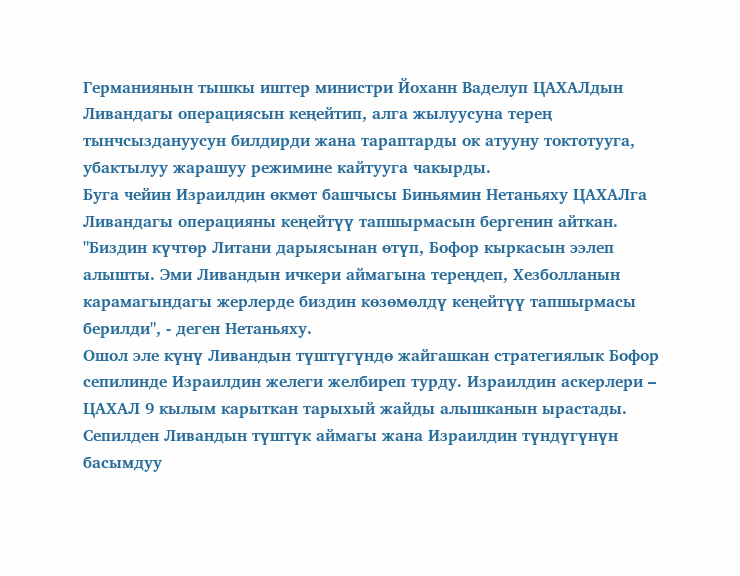Германиянын тышкы иштер министри Йоханн Ваделуп ЦАХАЛдын Ливандагы операциясын кеңейтип, алга жылуусуна терең тынчсыздануусун билдирди жана тараптарды ок атууну токтотууга, убактылуу жарашуу режимине кайтууга чакырды.
Буга чейин Израилдин өкмөт башчысы Биньямин Нетаньяху ЦАХАЛга Ливандагы операцияны кеңейтүү тапшырмасын бергенин айткан.
"Биздин күчтөр Литани дарыясынан өтүп, Бофор кыркасын ээлеп алышты. Эми Ливандын ичкери аймагына тереңдеп, Хезболланын карамагындагы жерлерде биздин көзөмөлдү кеңейтүү тапшырмасы берилди", - деген Нетаньяху.
Ошол эле күнү Ливандын түштүгүндө жайгашкан стратегиялык Бофор сепилинде Израилдин желеги желбиреп турду. Израилдин аскерлери – ЦАХАЛ 9 кылым карыткан тарыхый жайды алышканын ырастады. Сепилден Ливандын түштүк аймагы жана Израилдин түндүгүнүн басымдуу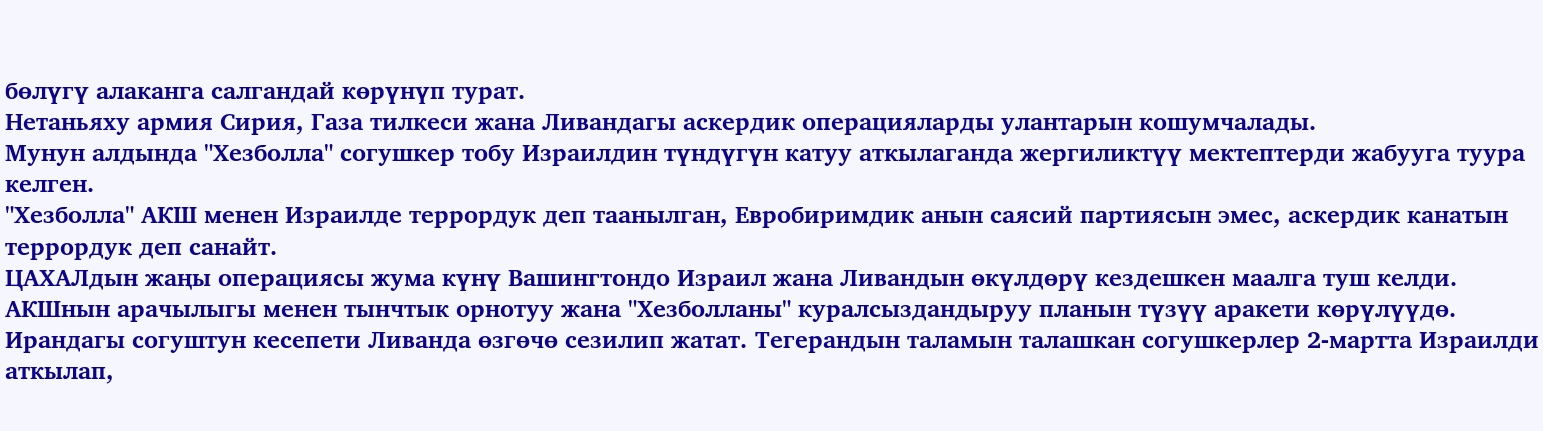бөлүгү алаканга салгандай көрүнүп турат.
Нетаньяху армия Сирия, Газа тилкеси жана Ливандагы аскердик операцияларды улантарын кошумчалады.
Мунун алдында "Хезболла" согушкер тобу Израилдин түндүгүн катуу аткылаганда жергиликтүү мектептерди жабууга туура келген.
"Хезболла" АКШ менен Израилде террордук деп таанылган, Евробиримдик анын саясий партиясын эмес, аскердик канатын террордук деп санайт.
ЦАХАЛдын жаңы операциясы жума күнү Вашингтондо Израил жана Ливандын өкүлдөрү кездешкен маалга туш келди. АКШнын арачылыгы менен тынчтык орнотуу жана "Хезболланы" куралсыздандыруу планын түзүү аракети көрүлүүдө.
Ирандагы согуштун кесепети Ливанда өзгөчө сезилип жатат. Тегерандын таламын талашкан согушкерлер 2-мартта Израилди аткылап,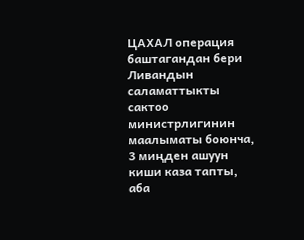ЦАХАЛ операция баштагандан бери Ливандын саламаттыкты сактоо министрлигинин маалыматы боюнча, 3 миңден ашуун киши каза тапты, аба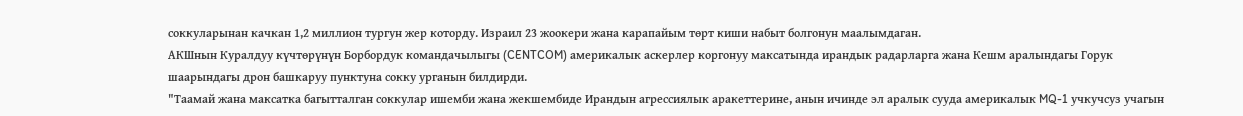соккуларынан качкан 1,2 миллион тургун жер которду. Израил 23 жоокери жана карапайым төрт киши набыт болгонун маалымдаган.
АКШнын Куралдуу күчтөрүнүн Борбордук командачылыгы (CENTCOM) америкалык аскерлер коргонуу максатында ирандык радарларга жана Кешм аралындагы Горук шаарындагы дрон башкаруу пунктуна сокку урганын билдирди.
"Таамай жана максатка багытталган соккулар ишемби жана жекшембиде Ирандын агрессиялык аракеттерине, анын ичинде эл аралык сууда америкалык MQ-1 учкучсуз учагын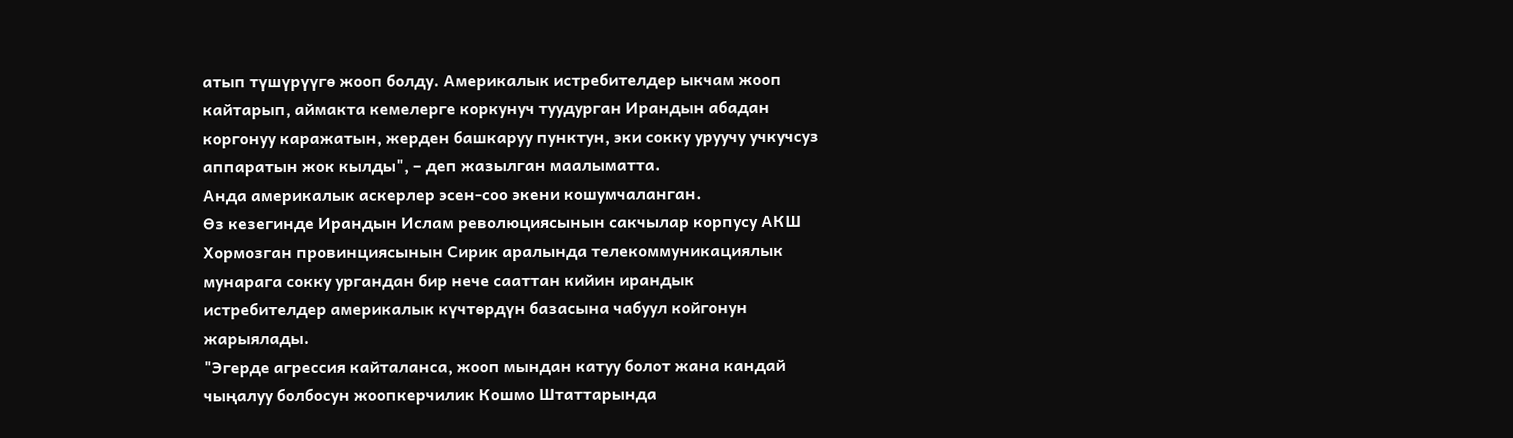атып түшүрүүгө жооп болду. Америкалык истребителдер ыкчам жооп кайтарып, аймакта кемелерге коркунуч туудурган Ирандын абадан коргонуу каражатын, жерден башкаруу пунктун, эки сокку уруучу учкучсуз аппаратын жок кылды", – деп жазылган маалыматта.
Анда америкалык аскерлер эсен-соо экени кошумчаланган.
Өз кезегинде Ирандын Ислам революциясынын сакчылар корпусу АКШ Хормозган провинциясынын Сирик аралында телекоммуникациялык мунарага сокку ургандан бир нече сааттан кийин ирандык истребителдер америкалык күчтөрдүн базасына чабуул койгонун жарыялады.
"Эгерде агрессия кайталанса, жооп мындан катуу болот жана кандай чыңалуу болбосун жоопкерчилик Кошмо Штаттарында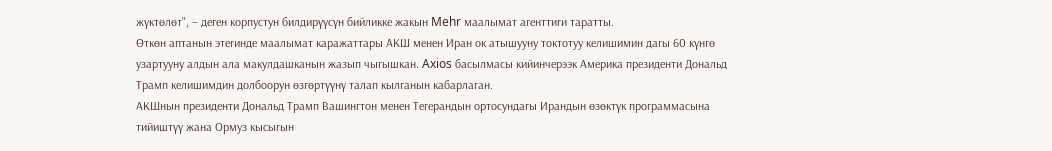жүктөлөт", – деген корпустун билдирүүсүн бийликке жакын Mehr маалымат агенттиги таратты.
Өткөн аптанын этегинде маалымат каражаттары АКШ менен Иран ок атышууну токтотуу келишимин дагы 60 күнгө узартууну алдын ала макулдашканын жазып чыгышкан. Axios басылмасы кийинчерээк Америка президенти Дональд Трамп келишимдин долбоорун өзгөртүүнү талап кылганын кабарлаган.
АКШнын президенти Дональд Трамп Вашингтон менен Тегерандын ортосундагы Ирандын өзөктүк программасына тийиштүү жана Ормуз кысыгын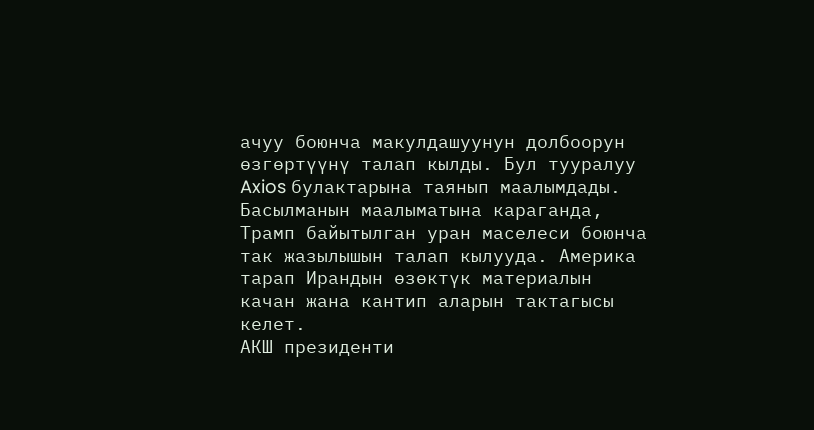ачуу боюнча макулдашуунун долбоорун өзгөртүүнү талап кылды. Бул тууралуу Axios булактарына таянып маалымдады.
Басылманын маалыматына караганда, Трамп байытылган уран маселеси боюнча так жазылышын талап кылууда. Америка тарап Ирандын өзөктүк материалын качан жана кантип аларын тактагысы келет.
АКШ президенти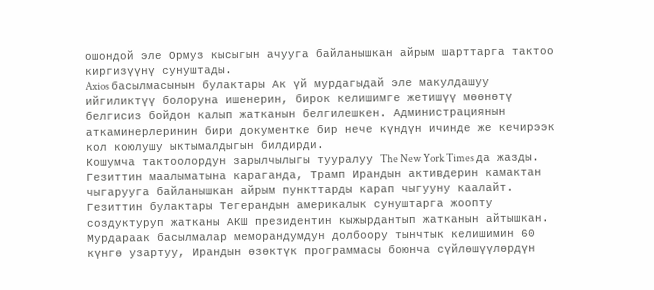ошондой эле Ормуз кысыгын ачууга байланышкан айрым шарттарга тактоо киргизүүнү сунуштады.
Axios басылмасынын булактары Ак үй мурдагыдай эле макулдашуу ийгиликтүү болоруна ишенерин, бирок келишимге жетишүү мөөнөтү белгисиз бойдон калып жатканын белгилешкен. Администрациянын аткаминерлеринин бири документке бир нече күндүн ичинде же кечирээк кол коюлушу ыктымалдыгын билдирди.
Кошумча тактоолордун зарылчылыгы тууралуу The New York Times да жазды. Гезиттин маалыматына караганда, Трамп Ирандын активдерин камактан чыгарууга байланышкан айрым пункттарды карап чыгууну каалайт.
Гезиттин булактары Тегерандын америкалык сунуштарга жоопту создуктуруп жатканы АКШ президентин кыжырдантып жатканын айтышкан.
Мурдараак басылмалар меморандумдун долбоору тынчтык келишимин 60 күнгө узартуу, Ирандын өзөктүк программасы боюнча сүйлөшүүлөрдүн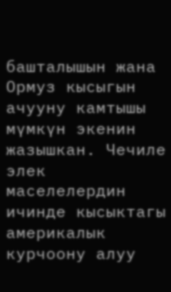башталышын жана Ормуз кысыгын ачууну камтышы мүмкүн экенин жазышкан. Чечиле элек маселелердин ичинде кысыктагы америкалык курчоону алуу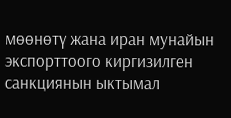мөөнөтү жана иран мунайын экспорттоого киргизилген санкциянын ыктымал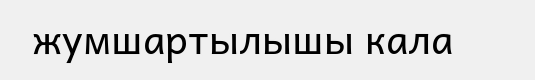жумшартылышы кала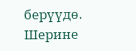берүүдө.
Шерине